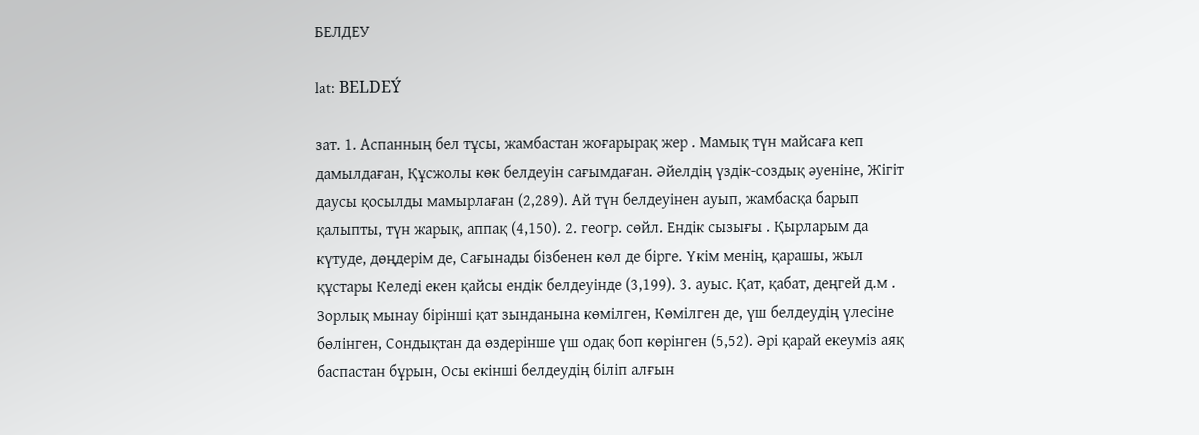БЕЛДЕУ

lat: BELDEÝ

зат. 1. Аспанның бел тұсы, жамбастан жоғарырақ жер . Мамық түн майсаға кеп дамылдаған, Құсжолы көк белдеуін сағымдаған. Әйелдің үздік-создық әуеніне, Жігіт даусы қосылды мамырлаған (2,289). Ай түн белдеуінен ауып, жамбасқа барып қалыпты, түн жарық, аппақ (4,150). 2. геогр. сөйл. Ендік сызығы . Қырларым да күтуде, дөңдерім де, Сағынады бізбенен көл де бірге. Үкім менің, қарашы, жыл құстары Келеді екен қайсы ендік белдеуінде (3,199). 3. ауыс. Қат, қабат, деңгей д.м . Зорлық мынау бірінші қат зынданына көмілген, Көмілген де, үш белдеудің үлесіне бөлінген, Сондықтан да өздерінше үш одақ боп көрінген (5,52). Әрі қарай екеуміз аяқ баспастан бұрын, Осы екінші белдеудің біліп алғын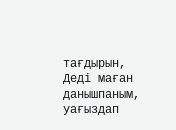тағдырын, Деді маған данышпаным, уағыздап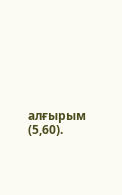алғырым (5,60).